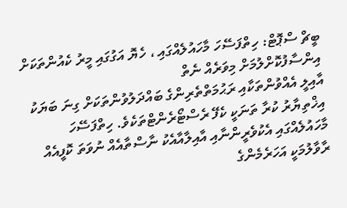ބީޗް ސްޕޮޓް: ހިތްފަސޭހަ މާހައުލެއްގައި ، ހެޔޮ އަގުގައި މީރު ކެއުންތަކަށް އިންސާފުކޮށްލުމަށް މިވަރެއް ނެތް
އާއިލީ އެއްވުންތަކާއި ރަޙުމަތްތެރިންގެ ބައްދަލުވުންތަކަށް ގިނަ ބަޔަކު އިޚްތިޔާރު ކުރާ ތަނަކީ ކެފޭ ރެސްޓޯރެންޓްތަކެވެ. ހިތްފަސޭހަ މާހައުލެއްގައި އެކުވެރީންނާއި އާއިލާއާއެކު ނާސްތާއެއް ނުވަތަ ކޮފީއެއް ރާވާލުމަކީ އަހަރެމެންގެ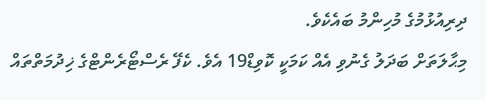ދިރިއުޅުމުގެ މުހިންމު ބައެކެވެ.
މިޙާލަތަށް ބަދަލު ގެނުވި އެއް ކަމަކީ ކޮވިޑް19 އެވެ. ކެފޭ ރެސްޓޯރެންޓްގެ ޚިދުމަތްތައް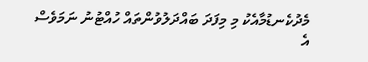މެދުކެނޑުމާއެކު މި މިފަދަ ބައްދަލުވުންތައް ހުއްޓުނު ނަމަވެސް އެ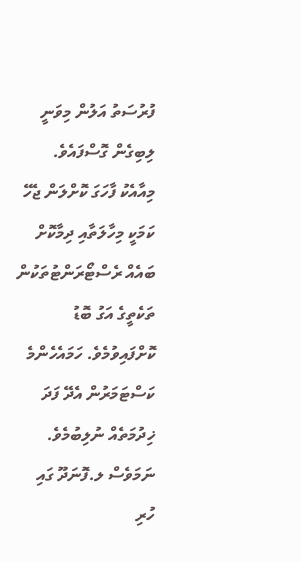ފުރުސަތު އަލުން މިވަނީ ލިބިގެން ގޮސްފައެވެ. މިއާއެކު ފާހަގަ ކޮށްލަން ޖެހޭ ކަމަކީ މިހާލަތާއި ދިމާކޮށް ބައެއް ރެސްޓޯރަންޓުތަކުން ތަކެތީގެ އަގު ބޮޑު ކޮށްފައިވުމެވެ. ހަމައެހެންމެ ކަސްޓަމަރުން އެދޭ ފަދަ ޚިދުމަތެއް ނުލިބުމެވެ.
ނަމަވެސް ލ.ފޮނަދޫ ގައި ހުރި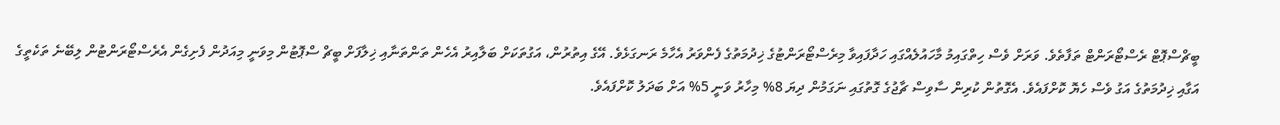ބީޗްސްޕޮޓް ރެސްޓޯރަންޓް ތަފާތެވެ. ވަރަށް ވެސް ހިތްގައިމު މާހައުލެއްގައި ހަދާފައިވާ މިރެސްޓޯރަންޓުގެ ޚިދުމަތުގެ ފެންވަރު އެހާމެ ރަނގަޅެވެ. އޭގެ އިތުރުން، އަގުތަކަށް ބަލާއިރު އެހެން ތަންތަނާއި ޚިލާފަށް ބީޗް ސްޕޮޓުން މިވަނީ މިއަދުން ފެށިގެން އެރެސްޓޯރަންޓުން ލިބޭނެ ތަކެތީގެ އަގާއި ޚިދުމަތުގެ އަގު ވެސް ހެޔޮ ކޮށްފައެވެ. އެގޮތުން ކުރިން ސާވިސް ޗާޖުގެ ގޮތުގައި ނަގަމުން ދިޔަ 8% މިހާރު ވަނީ 5% އަށް ބަދަލު ކޮށްފައެވެ.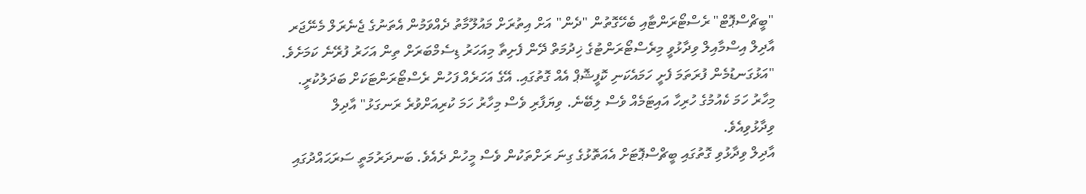"ބީޗްސްޕޮޓް" ރެސްޓޯރަންޓާއި ބެހޭގޮތުން "ދެން" އަށް އިތުރަށް މައުލޫމާތު ދެއްވަމުން އެތަނުގެ ޖެނެރަލް މެނޭޖަރ އާދިލް އިސްމާއިލް ވިދާޅުވީ މިރެސްޓޯރަންޓުގެ ޚިދުމަތް ދޭން ފެށިތާ މިއަހަރު ޑިސެމްބަރަށް ތިން އަހަރު ފުރޭނެ ކަމަށެވެ.
"އަޅުގަނޑުމެން ފުރަތަމަ ފެށީ ހަމައެކަނި ކޮފީޝޮޕް އެއް ގޮތުގައި. އޭގެ އަހަރެއް ފަހުން ރެސްޓޯރަންޓަކަށް ބަދަލުކުރީ. މިހާރު ހަމަ ކެއުމުގެ ހުރިހާ އައިޓަމެއް ވެސް ލިބޭނެ. ވިޔަފާރި ވެސް މިހާރު ހަމަ ކުރިއަށްވުރެ ރަނގަޅު" އާދިލް ވިދާޅުވިއެވެ.
އާދިލް ވިދާޅުވި ގޮތުގައި ބީޗްސްޕޮޓަށް އެއަތޮޅުގެ ގިނަ ރަށްތަކުން ވެސް މީހުން ދެއެވެ. ބަނދަރުމަތީ ސަރަޙައްދުގައި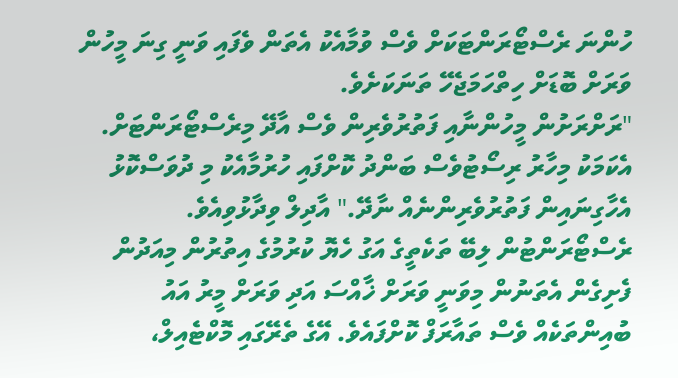ހުންނަ ރެސްޓޯރަންޓަކަށް ވެސް ވުމާއެކު އެތަން ވެފައި ވަނީ ގިނަ މީހުން ވަރަށް ބޮޑަށް ހިތްހަމަޖެހޭ ތަނަކަށެވެ.
"ރަށްރަށުން މީހުންނާއި ފަތުރުވެރިން ވެސް އާދޭ މިރެސްޓޯރަންޓަށް. އެކަމަކު މިހާރު ރިސޯޓުވެސް ބަންދު ކޮށްފައި ހުރުމާއެކު މި ދުވަސްކޮޅު އެހާގިނައިން ފަތުރުވެރިންނެއް ނާދޭ." އާދިލް ވިދާޅުވިއެވެ.
ރެސްޓޯރަންޓުން ލިބޭ ތަކެތީގެ އަގު ހެޔޮ ކުރުމުގެ އިތުރުން މިއަދުން ފެށިގެން އެތަނުން މިވަނީ ވަރަށް ޚާއްސަ އަދި ވަރަށް މީރު އައު ބުއިންތަކެއް ވެސް ތައާރަފް ކޮށްފައެވެ. އޭގެ ތެރޭގައި މޮކްޓެއިލް،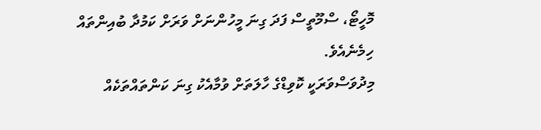މޮހީޓޯ، ސްމޫތީސް ފަދަ ގިނަ މީހުންނަށް ވަރަށް ކަމުދާ ބުއިންތައް ހިމެނެއެވެ.
މިދުވަސްވަރަކީ ކޮވިޑްގެ ހާލަތަށް ވުމާއެކު ގިނަ ކަންތައްތަކެއް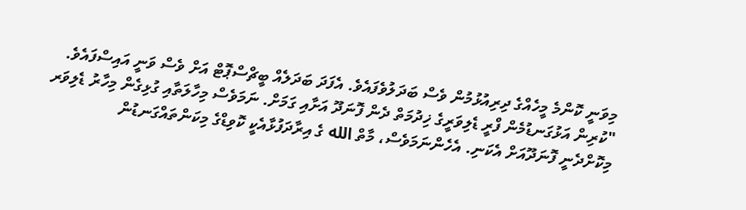މިވަނީ ކޮންމެ މީހެއްގެ ދިރިއުޅުމުން ވެސް ބަދަލުވެފައެވެ. އެފަދަ ބަދަލެއް ބީޗްސްޕޮޓް އަށް ވެސް ވަނީ އައިސްފައެވެ.
"ކުރިން އަޅުގަނޑުމެން ފްރީ ޑެލިވަރީގެ ޚިދުމަތް ދެން ފޮނަދޫ އަށާއި ގަމަށް. ނަމަވެސް މިހާލަތާއި ގުޅިގެން މިހާރު ޑެލިވަރ މިކޮށްދެނީ ފޮނަދޫއަށް އެކަނި. އެހެންނަމަވެސް، މާތް الله ގެ އިރާދަފުޅާއެކީ ކޮވިޑްގެ މިކަންތައްގަނޑުން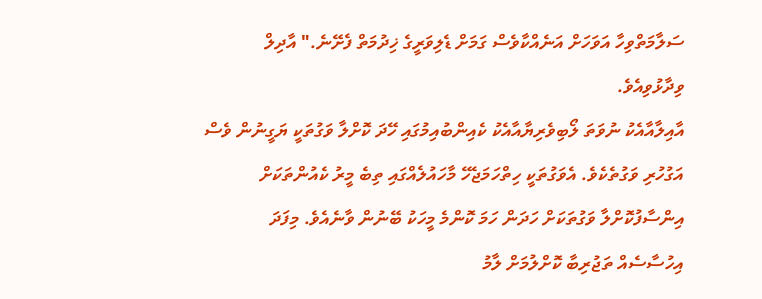ސަލާމަތްވިހާ އަވަހަށް އަނެއްކާވެސް ގަމަށް ޑެލިވަރީގެ ޚިދުމަތް ފެށޭނެ." އާދިލް ވިދާޅުވިއެވެ.
އާއިލާއާއެކު ނުވަތަ ލޯބިވެރިޔާއާއެކު ކެއިންބުއިމުގައި ހޭދަ ކޮށްލާ ވަގުތަކީ ޔަގީނުން ވެސް އަގުހުރި ވަގުތެކެވެ. އެވަގުތަކީ ހިތްހަމަޖެހޭ މާހައުލެއްގައި ތިބެ މީރު ކެއުންތަކަށް އިންސާފުކޮށްލާ ވަގުތަކަށް ހަދަން ހަމަ ކޮންމެ މީހަކު ބޭނުން ވާނެއެވެ. މިފަދަ އިހުސާސެއް ތަޖުރިބާ ކޮށްލުމަށް ލާމު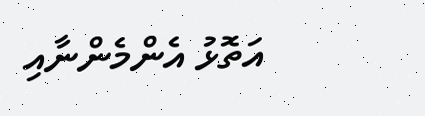އަތޮޅު އެންމެންނާއި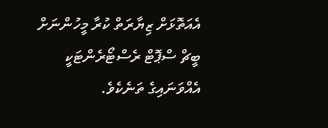އެއަތޮޅަށް ޒިޔާރަތް ކުރާ މީހުންނަށް ބީޗް ސްޕޮޓް ރެސްޓޯރެންޓަކީ އެއްވަނައިގެ ތަނެކެވެ.